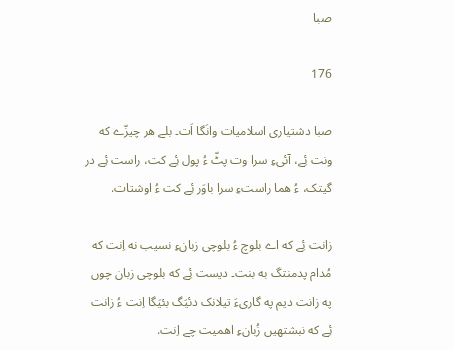صبا

176

صبا دشتیاری اسلامیات وانَگا اَت۔ بلے هر چیزّے که ونت ئِے، آئیءِ سرا وت پٹّ ءُ پول ئِے کت، راست ئِے در گیتک، ءُ هما راستءِ سرا باوَر ئِے کت ءُ اوشتات.

زانت ئِے که اے بلوچ ءُ بلوچی زبانءِ نسیب نه اِنت که مُدام پدمنتگ به بنت۔ دیست ئِے که بلوچی زبان چوں په زانت دیم په گاریءَ تیلانک دئیَگ بئیَگا اِنت ءُ زانت ئِے که نبشتهیں زُبانءِ اهمیت چے اِنت.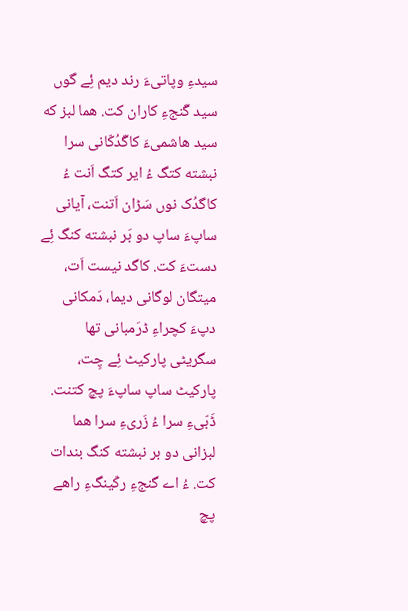سیدءِ وپاتیءَ رند دیم ئِے گوں سید گَنجءِ کاران کت. هما لبز که سید هاشمیءَ کاگَدُکّانی سرا نبشته کتگ ءُ ایر کتگ اَنت ءُ کاگدُک نوں سَڑان اَتنت، آیانی ساپءَ ساپ دو بَر نبشته کنگ ئِے دستءَ کت. کاگد نیست اَت، میتگان لوگانی دیما، دَمکانی دپءَ کچراءِ ڈرَمبانی تها سگریٹی پارکیٹ ئِے چِت، پارکیٹ ساپ ساپءَ پچ کتنت. ڈَبّیءِ سرا ءُ زَریءِ سرا هما لبزانی دو بر نبشته کنگ بندات کت. ءُ اے گنجءِ رکّینگءِ راهے پچ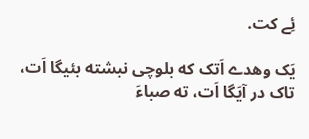ئِے کت.

یَک وهدے اَتک که بلوچی نبشته بئیگا اَت، تاک در آیَگا اَت، ته صباءَ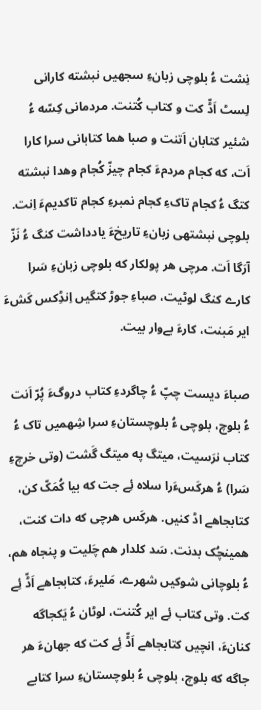نِشت ءُ بلوچی زبانءِ سجهیں نبشته کارانی لِسٹ اَڈّ کت و کتاب کُتنت. مردمانی کِسّه ءُ شئیر کتابان اَتنت و صبا هما کتابانی سرا کارا اَت، که کجام مردمءَ کجام چیزّ کُجام وهدا نبشته کتگ ءُ کجام تاکءِ کجام نمبرءِ کجام تاکدیمءَ اِنت. بلوچی نبشتهی زبانءِ تاریخءَ یادداشت کنگ ءُ نَزّ آرَگا اَت. مرچی هر پولکار که بلوچی زبانءِ سَرا کارے کنگ لوٹیت، صباءِ جوڑ کتگیں اِنڈِکس کَشءَ ایر مَبنت، کارءَ بےوار بیت.

صباءَ دیست چپّ ءُ چاگردءِ کتاب دروگءَ پُرّ اَنت ءُ بلوچ، بلوچی ءُ بلوچستانءِ سرا شِهمیں تاک ءُ کتاب نرَسیت، میتگ په میتگ گَشت (وتی خرچءِ سَرا) ءُ هرکَسءَرا سلاه ئِے جت که بیا کُمَکّ کن، کتابجاهے اڈ کنیں. هرکَس هرچی که دات کنت، همینچُک بدنت. سَد کلدار هم چَلیت و پنجاه هم، ءُ بلوچانی شوکیں شهرے، مَلیرءَ، کتابجاهے اَڈّ ئِے کت. وتی کتاب ئِے ایر کُتنت، لوٹان ءُ یَکجاگه کنانءَ، انچیں کتابجاهے اَڈّ ئِے کت که جهانءَ هر جاگه که بلوچ، بلوچی ءُ بلوچستانءِ سرا کتابے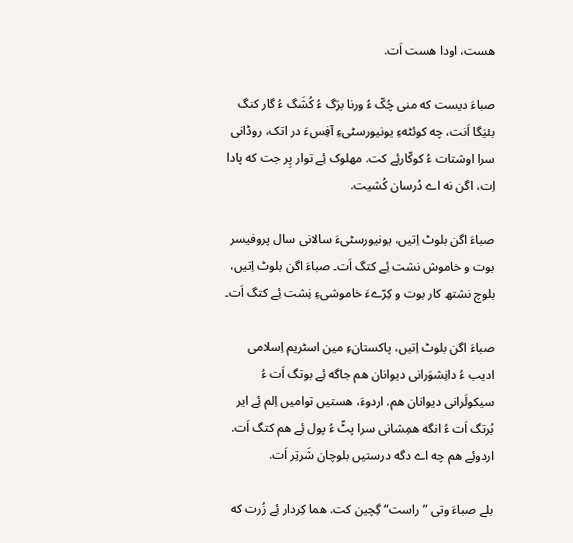هست، اودا ھست اَت.

صباءَ دیست که منی چُکّ ءُ ورنا برَگ ءُ کُشَگ ءُ گار کنگ بئیَگا اَنت، چه کوئٹهءِ یونیورسٹیءِ آفِسءَ در اتک، روڈانی سرا اوشتات ءُ کوکّارئِے کت. مهلوک ئِے توار پِر جت که پادا اِت، اگن نه اے دُرسان کُشیت.

صباءَ اگن بلوٹ اِتیں، یونیورسٹیءَ سالانی سال پروفیسر بوت و خاموش نشت ئِے کتگ اَت۔ صباءَ اگن بلوٹ اِتیں، بلوچ نشتھ کار بوت و کِرّےءَ خاموشیءِ نِشت ئِے کتگ اَت۔

صباءَ اگن بلوٹ اِتیں، پاکستانءِ مین اسٹریم اِسلامی ادیب ءُ دانِشوَرانی دیوانان هم جاگه ئِے بوتگ اَت ءُ سیکولَرانی دیوانان هم. اردوءَ، هستیں توامیں اِلم ئِے ایر بُرتگ اَت ءُ انگه همِشانی سرا پٹّ ءُ پول ئِے هم کتگ اَت. اردوئِے هم چه اے دگه درستیں بلوچان شَرتِر اَت.

بلے صباءَ وتی ”راست“ گِچین کت. هما کِردار ئِے زُرت که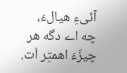آئیءِ هیالءَ، چه اے دگه هر چیزّءَ اهمتِر اَت.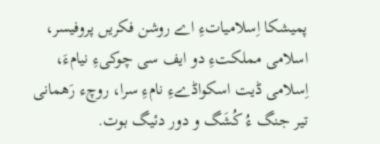پمیشکا اِسلامیاتءِ اے روشن فکریں پروفیسر، اسلامی مملکتءِ دو ایف سی چوکیءِ نیامءَ، اِسلامی ڈیت اسکواڈےءِ نامءِ سرا، روچء رَهمانی تیر جنگ ءُ کُشَگ و دور دئیگ بوت.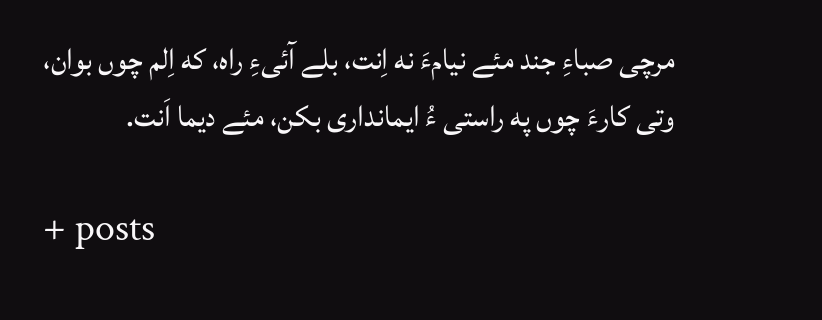مرچی صباءِ جند مئے نیامءَ نه اِنت، بلے آئیءِ راه، که اِلم چوں بوان، وتی کارءَ چوں په راستی ءُ ایمانداری بکن، مئے دیما اَنت.

+ posts